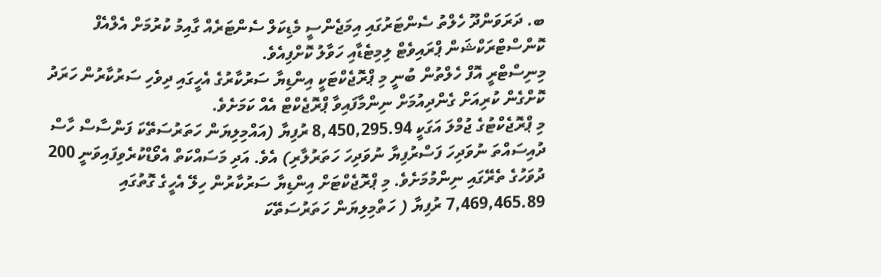ބ. ދަރަވަންދޫ ހެލްތު ސެންޓަރުގައި އިމަޖެންސީ މެޑިކަލް ސެންޓަރެއް ގާއިމު ކުރުމަށް އެލްއެފް ކޮންސްޓްރަކްޝަން ޕްރައިވެޓް ލިމިޓެޑާއި ހަވާލު ކޮށްފިއެވެ.
މިނިސްޓްރީ އޮފް ހެލްތުން ބުނީ މި ޕްރޮޖެކްޓަކީ އިންޑިޔާ ސަރުކާރުގެ އެހީގައި ދިވެހި ސަރުކާރުން ހަރަދު ކޮށްގެން ކުރިއަށް ގެންދިއުމަށް ނިންމާފައިވާ ޕްރޮޖެކްޓް އެއް ކަމަށެވެ.
މި ޕްރޮޖެކްޓުގެ ޖުމްލަ އަގަކީ 8,450,295.94 ރުފިޔާ (އައްމިލިޔަން ހަތަރުސަތޭކަ ފަންސާސް ހާސް ދުއިސައްތަ ނުވަދިހަ ފަސްރުފިޔާ ނުވަދިހަ ހަތަރުލާރި) އެވެ. އަދި މަސައްކަތް އެވޯޑްކުރެވިފައިވަނީ 200 ދުވަހުގެ ތެރޭގައި ނިންމުމަށެވެ. މި ޕްރޮޖެކްޓަށް އިންޑިޔާ ސަރުކާރުން ހިލޭ އެހީގެ ގޮތުގައި 7,469,465.89 ރުފިޔާ ( ހަތްމިލިޔަން ހަތަރުސަތޭކަ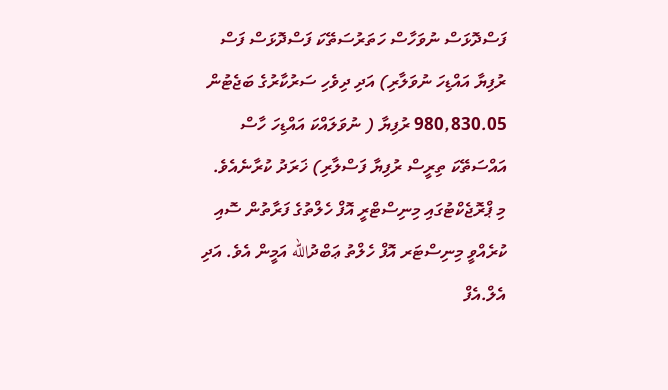ފަސްދޮޅަސް ނުވަހާސް ހަތަރުސަތޭކަ ފަސްދޮޅަސް ފަސް ރުފިޔާ އައްޑިހަ ނުވަލާރި) އަދި ދިވެހި ސަރުކާރުގެ ބަޖެޓުން 980,830.05 ރުފިޔާ ( ނުވަލައްކަ އައްޑިހަ ހާސް އައްސަތޭކަ ތިރީސް ރުފިޔާ ފަސްލާރި) ޚަރަދު ކުރާނެއެވެ.
މި ޕްރޮޖެކްޓުގައި މިނިސްޓްރީ އޮފް ހެލްތުގެ ފަރާތުން ސޮއި ކުރެއްވީ މިނިސްޓަރ އޮފް ހެލްތު ޢަބްދުالله އަމީން އެވެ. އަދި އެލް.އެފް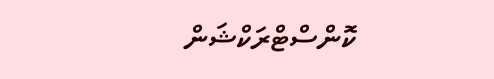ކޮންސްޓްރަކްޝަން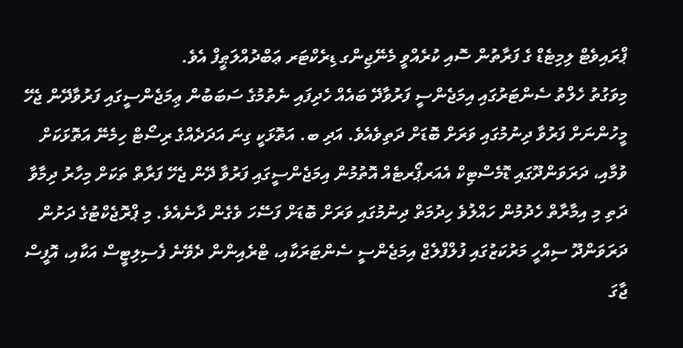ޕްރައިވެޓް ލިމިޓެޑް ގެ ފަރާތުން ސޮއި ކުރެއްވީ މެނޭޖިންގ ޑިރެކްޓަރ ޢަބްދުއްލަޠީފް އެވެ.
މިވަގުތު ހެލްތު ސެންޓަރުގައި އިމަޖެންސީ ފަރުވާދޭ ބައެއް ހެދިފައި ނެތުމުގެ ސަބަބުން ޢިމަޖެންސީގައި ފަރުވާދޭން ޖެހޭ މީހުންނަށް ފަރުވާ ދިނުމުގައި ވަރަށް ބޮޑަށް ދަތިވެއެވެ. އަދި ބ. އަތޮޅަކީ ގިނަ އަދަދެއްގެ ރިސޯޓް ހިމެނޭ އަތޮޅަކަށް ވުމާއި، ދަރަވަންދޫގައި ޑޮމެސްޓިކް އެއަރޕޯރޓެއް އޮތުމުން އިމަޖެންސީގައި ފަރުވާ ދޭން ޖެހޭ ފަރާތް ތަކަށް މިހާރު ދިމާވާ ދަތި މި އިމާރާތް ހެދުމުން ހައްލުވެ ހިދުމަތް ދިނުމުގައި ވަރަށް ބޮޑަށް ފަސޭހަ ވެގެން ދާނެއެވެ. މި ޕްރޮޖެކްޓުގެ ދަށުން ދަރަވަންދޫ ސިއްހީ މަރުކަޒުގައި ފުލްފްލެޖް އިމަޖެންސީ ސެންޓަރަކާއި، ޓްރެއިންން ދެވޭނެ ފެސިލިޓީސް އަކާއި، އޮފީސް ޖާގަ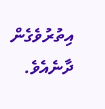އިތުރުވެގެން ދާނެއެވެ.